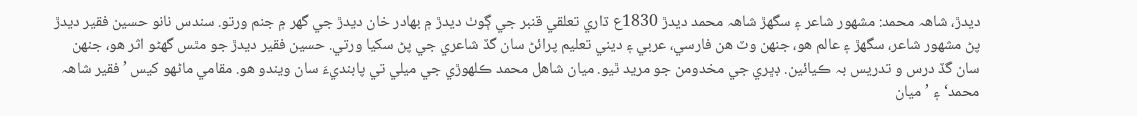ديدڙ، شاھہ محمد: مشھور شاعر ۽ سگهڙ شاھہ محمد ديدڙ 1830ع ڌاري تعلقي قنبر جي ڳوٺ ديدڙ ۾ بھادر خان ديدڙ جي گهر ۾ جنم ورتو. سندس نانو حسين فقير ديدڙ پڻ مشھور شاعر، سگهڙ ۽ عالم هو، جنهن وٽ هن فارسي، عربي ۽ ديني تعليم پرائڻ سان گڏ شاعري جي پڻ سکيا ورتي. حسين فقير ديدڙ جو مٿس گهڻو اثر هو، جنهن سان گڏ درس و تدريس بہ ڪيائين. ڊڀري جي مخدومن جو مريد ٿيو. ميان شاهل محمد ڪلهوڙي جي ميلي تي پابنديءَ سان ويندو هو. مقامي ماڻهو کيس ’فقير شاھہ محمد‘ ۽ ’ميان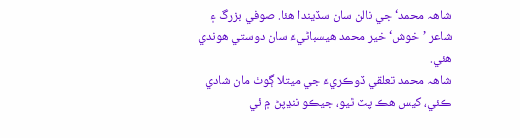شاھہ محمد‘ جي نالن سان سڏيندا هئا. صوفي بزرگ ۽ شاعر ’خوش‘ خير محمد هيسباڻيءَ سان دوستي هوندي هئي.
شاھہ محمد تعلقي ڏوڪريءَ جي ميتلا ڳوٺ مان شادي ڪئي، کيس هڪ پٽ ٿيو، جيڪو ننڍپڻ ۾ ئي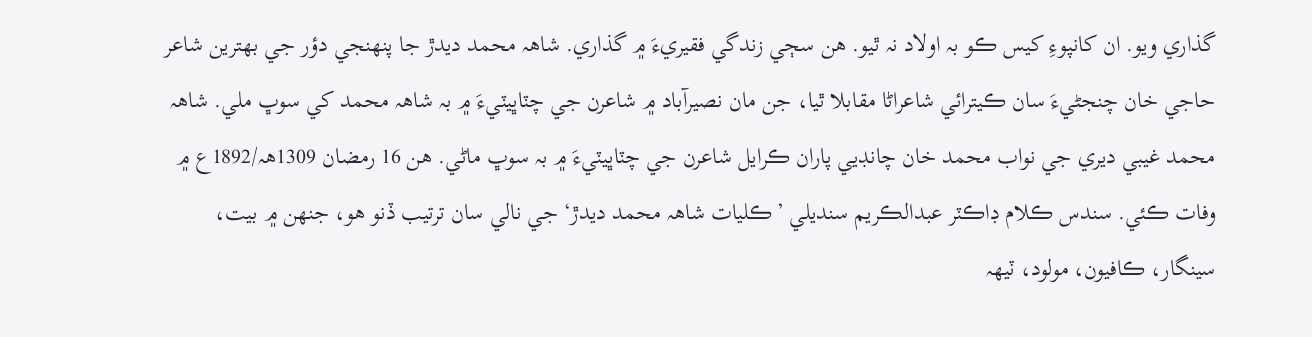گذاري ويو. ان کانپوءِ کيس ڪو بہ اولاد نہ ٿيو. هن سڄي زندگي فقيريءَ ۾ گذاري. شاھہ محمد ديدڙ جا پنھنجي دؤر جي بھترين شاعر حاجي خان چنجڻيءَ سان ڪيترائي شاعراڻا مقابلا ٿيا، جن مان نصيرآباد ۾ شاعرن جي چٽاڀيٽيءَ ۾ بہ شاھہ محمد کي سوڀ ملي. شاھہ محمد غيبي ديري جي نواب محمد خان چانڊيي پاران ڪرايل شاعرن جي چٽاڀيٽيءَ ۾ بہ سوڀ ماڻي. هن 16 رمضان 1309ھہ/1892ع ۾ وفات ڪئي. سندس ڪلام ڊاڪٽر عبدالڪريم سنديلي ’ڪليات شاھہ محمد ديدڙ‘ جي نالي سان ترتيب ڏنو هو، جنهن ۾ بيت، سينگار، ڪافيون، مولود، ٽيھہ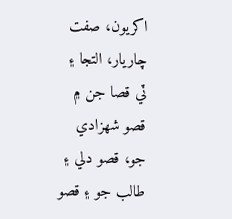اکريون، صفت چاريار، التجا ۽ ٽي قصا جن ۾ قصو شھزادي جو، قصو دلي ۽ طالب جو ۽ قصو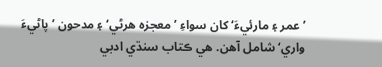’عمر ۽ مارئيءَ‘ کان سواءِ ’معجزه هرڻي‘ ۽ مدحون ’پاڻيءَ واري‘ شامل آهن. هي ڪتاب سنڌي ادبي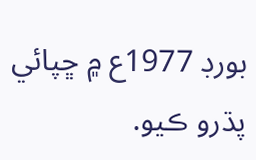بورڊ 1977ع ۾ ڇپائي پڌرو ڪيو.